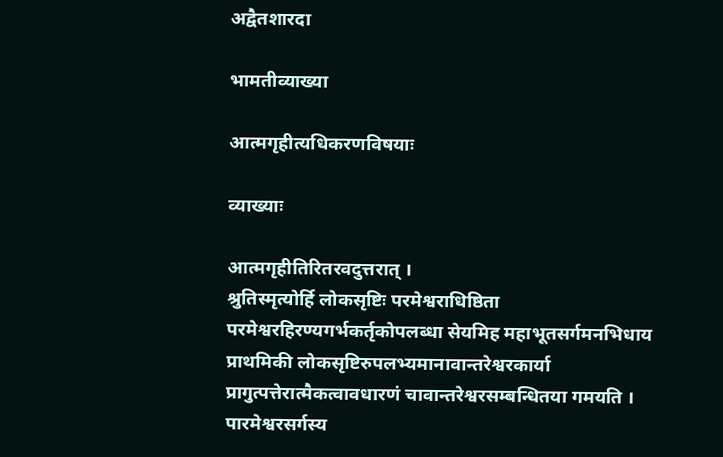अद्वैतशारदा

भामतीव्याख्या

आत्मगृहीत्यधिकरणविषयाः

व्याख्याः

आत्मगृहीतिरितरवदुत्तरात् ।
श्रुतिस्मृत्योर्हि लोकसृष्टिः परमेश्वराधिष्ठिता परमेश्वरहिरण्यगर्भकर्तृकोपलब्धा सेयमिह महाभूतसर्गमनभिधाय प्राथमिकी लोकसृष्टिरुपलभ्यमानावान्तरेश्वरकार्या प्रागुत्पत्तेरात्मैकत्वावधारणं चावान्तरेश्वरसम्बन्धितया गमयति । पारमेश्वरसर्गस्य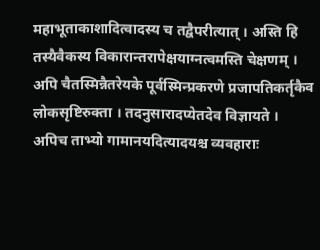महाभूताकाशादित्वादस्य च तद्वैपरीत्यात् । अस्ति हि तस्यैवैकस्य विकारान्तरापेक्षयाग्नत्वमस्ति चेक्षणम् । अपि चैतस्मिन्नैतरेयके पूर्वस्मिन्प्रकरणे प्रजापतिकर्तृकैव लोकसृष्टिरुक्ता । तदनुसारादप्येतदेव विज्ञायते । अपिच ताभ्यो गामानयदित्यादयश्च व्यवहाराः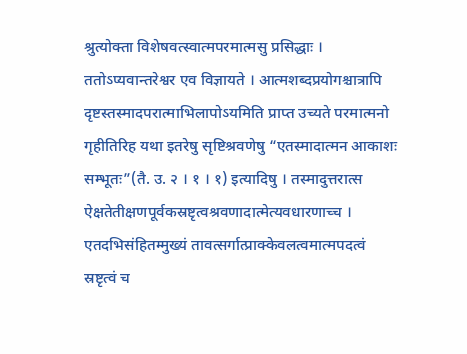श्रुत्योक्ता विशेषवत्स्वात्मपरमात्मसु प्रसिद्धाः । ततोऽप्यवान्तरेश्वर एव विज्ञायते । आत्मशब्दप्रयोगश्चात्रापि दृष्टस्तस्मादपरात्माभिलापोऽयमिति प्राप्त उच्यते परमात्मनो गृहीतिरिह यथा इतरेषु सृष्टिश्रवणेषु “एतस्मादात्मन आकाशः सम्भूतः”(तै. उ. २ । १ । १) इत्यादिषु । तस्मादुत्तरात्स ऐक्षतेतीक्षणपूर्वकस्रष्टृत्वश्रवणादात्मेत्यवधारणाच्च । एतदभिसंहितम्मुख्यं तावत्सर्गात्प्राक्केवलत्वमात्मपदत्वं स्रष्टृत्वं च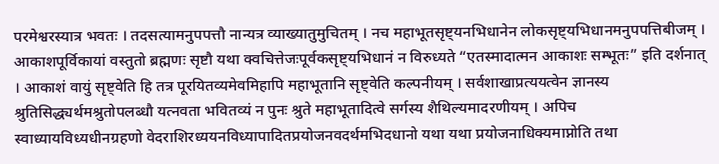परमेश्वरस्यात्र भवतः । तदसत्यामनुपपत्तौ नान्यत्र व्याख्यातुमुचितम् । नच महाभूतसृष्ट्यनभिधानेन लोकसृष्ट्यभिधानमनुपपत्तिबीजम् । आकाशपूर्विकायां वस्तुतो ब्रह्मणः सृष्टौ यथा क्वचित्तेजःपूर्वकसृष्ट्यभिधानं न विरुध्यते “एतस्मादात्मन आकाशः सम्भूतः” इति दर्शनात् । आकाशं वायुं सृष्ट्वेति हि तत्र पूरयितव्यमेवमिहापि महाभूतानि सृष्ट्वेति कल्पनीयम् । सर्वशाखाप्रत्ययत्वेन ज्ञानस्य श्रुतिसिद्ध्यर्थमश्रुतोपलब्धौ यत्नवता भवितव्यं न पुनः श्रुते महाभूतादित्वे सर्गस्य शैथिल्यमादरणीयम् । अपिच स्वाध्यायविध्यधीनग्रहणो वेदराशिरध्ययनविध्यापादितप्रयोजनवदर्थमभिदधानो यथा यथा प्रयोजनाधिक्यमाप्नोति तथा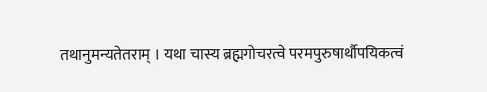तथानुमन्यतेतराम् । यथा चास्य ब्रह्मगोचरत्वे परमपुरुषार्थौपयिकत्वं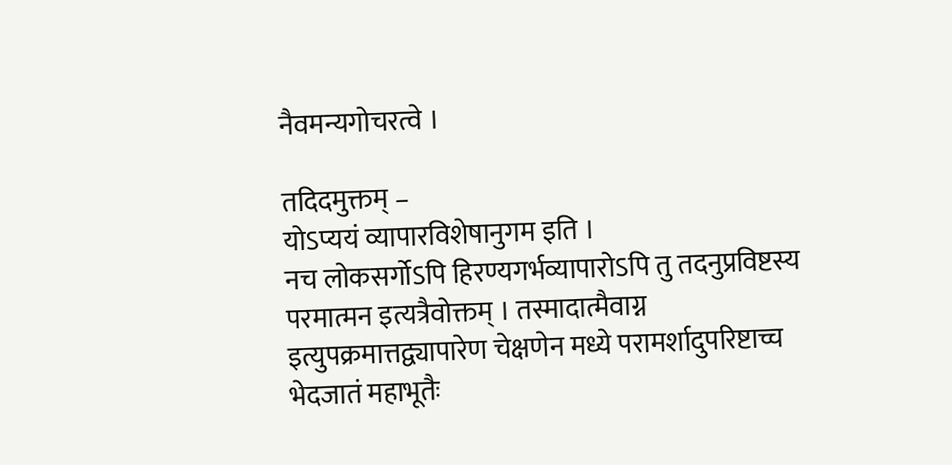नैवमन्यगोचरत्वे ।

तदिदमुक्तम् –
योऽप्ययं व्यापारविशेषानुगम इति ।
नच लोकसर्गोऽपि हिरण्यगर्भव्यापारोऽपि तु तदनुप्रविष्टस्य परमात्मन इत्यत्रैवोक्तम् । तस्मादात्मैवाग्न इत्युपक्रमात्तद्व्यापारेण चेक्षणेन मध्ये परामर्शादुपरिष्टाच्च भेदजातं महाभूतैः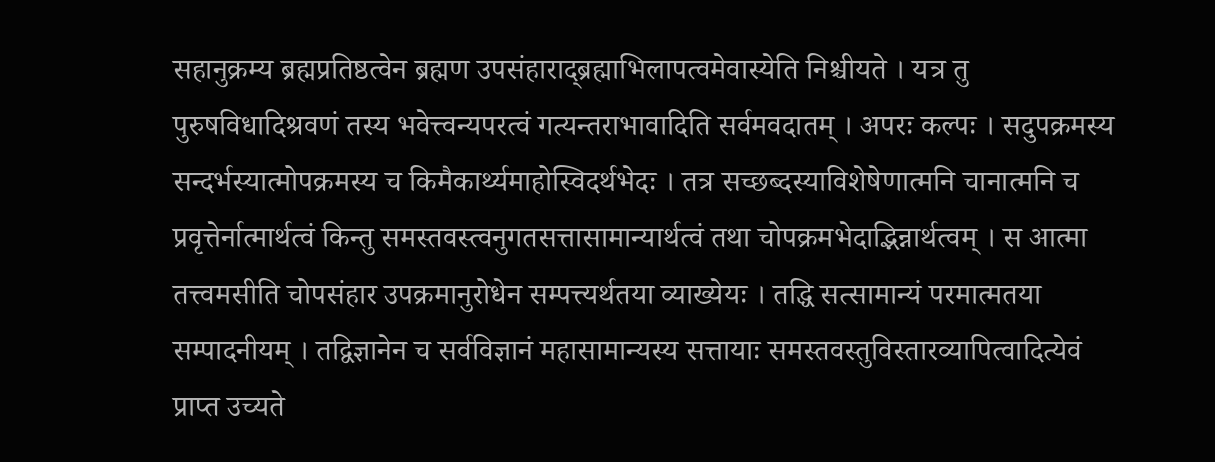सहानुक्रम्य ब्रह्मप्रतिष्ठत्वेन ब्रह्मण उपसंहाराद्ब्रह्माभिलापत्वमेवास्येति निश्चीयते । यत्र तु पुरुषविधादिश्रवणं तस्य भवेत्त्वन्यपरत्वं गत्यन्तराभावादिति सर्वमवदातम् । अपरः कल्पः । सदुपक्रमस्य सन्दर्भस्यात्मोपक्रमस्य च किमैकार्थ्यमाहोस्विदर्थभेदः । तत्र सच्छब्दस्याविशेषेणात्मनि चानात्मनि च प्रवृत्तेर्नात्मार्थत्वं किन्तु समस्तवस्त्वनुगतसत्तासामान्यार्थत्वं तथा चोपक्रमभेदाद्भिन्नार्थत्वम् । स आत्मा तत्त्वमसीति चोपसंहार उपक्रमानुरोधेन सम्पत्त्यर्थतया व्याख्येयः । तद्धि सत्सामान्यं परमात्मतया सम्पादनीयम् । तद्विज्ञानेन च सर्वविज्ञानं महासामान्यस्य सत्तायाः समस्तवस्तुविस्तारव्यापित्वादित्येवं प्राप्त उच्यते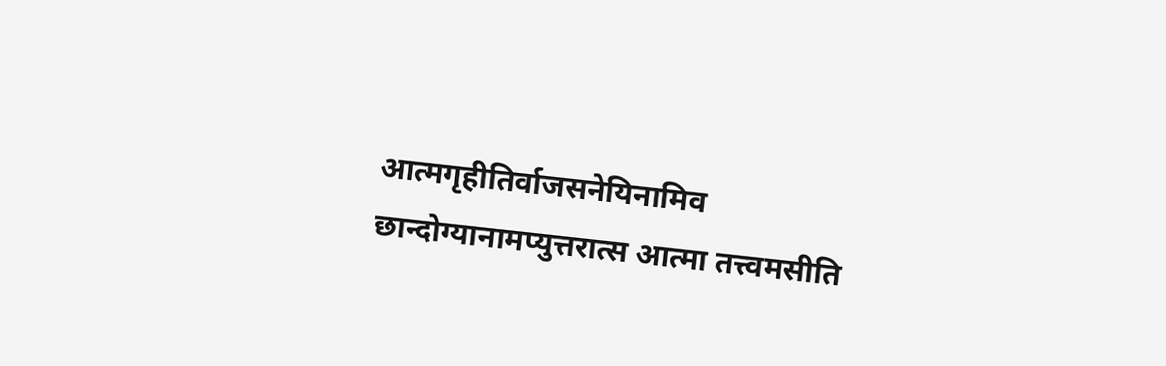आत्मगृहीतिर्वाजसनेयिनामिव छान्दोग्यानामप्युत्तरात्स आत्मा तत्त्वमसीति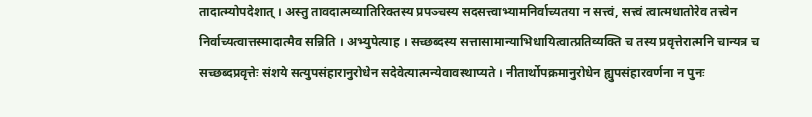तादात्म्योपदेशात् । अस्तु तावदात्मव्यातिरिक्तस्य प्रपञ्चस्य सदसत्त्वाभ्यामनिर्वाच्यतया न सत्त्वं, सत्त्वं त्वात्मधातोरेव तत्त्वेन निर्वाच्यत्वात्तस्मादात्मैव सन्निति । अभ्युपेत्याह । सच्छब्दस्य सत्तासामान्याभिधायित्वात्प्रतिव्यक्ति च तस्य प्रवृत्तेरात्मनि चान्यत्र च सच्छब्दप्रवृत्तेः संशये सत्युपसंहारानुरोधेन सदेवेत्यात्मन्येवावस्थाप्यते । नीतार्थोपक्रमानुरोधेन ह्युपसंहारवर्णना न पुनः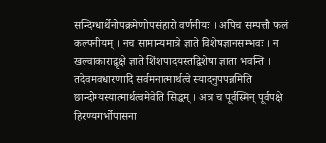सन्दिग्धार्थेनोपक्रमेणोपसंहारो वर्णनीयः । अपिच सम्पत्तौ फलं कल्पनीयम् । नच सामान्यमात्रे ज्ञाते विशेषज्ञानसम्भवः । न खल्वाकाराद्वृक्षे ज्ञाते शिंशपादयस्तद्विशेषा ज्ञाता भवन्ति । तदेवमवधारणादि सर्वमनात्मार्थत्वे स्यादनुपपन्नमिति छान्दोग्यस्यात्मार्थत्वमेवेति सिद्धम् । अत्र च पूर्वस्मिन् पूर्वपक्षे हिरण्यगर्भोपासना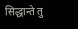सिद्धान्ते तु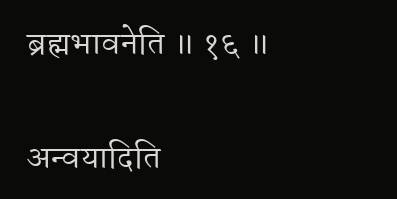ब्रह्मभावनेति ॥ १६ ॥

अन्वयादिति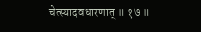चेत्स्यादवधारणात् ॥ १७ ॥